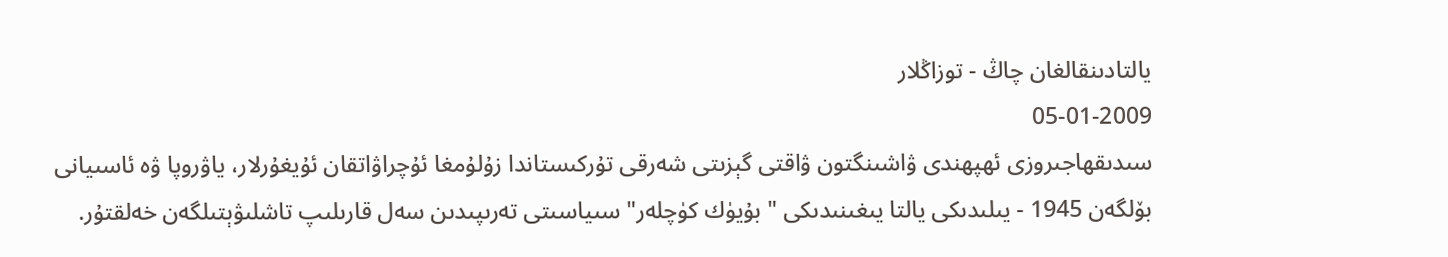يالتادىنقالغان چاڭ - توزاڭلار
05-01-2009
سىدىقهاجىروزى ئهپهندى ۋاشىنگتون ۋاقتى گېزىتى شەرقى تۇركىستاندا زۇلۇمغا ئۇچراۋاتقان ئۇيغۇرلار، ياۋروپا ۋە ئاسىيانى بۆلگەن 1945 - يىلىدىكى يالتا يىغىنىدىكى " بۇيۈك كۈچلەر" سىياسىتى تەرىپىدىن سەل قارىلىپ تاشلىۋېتىلگەن خەلقتۇر.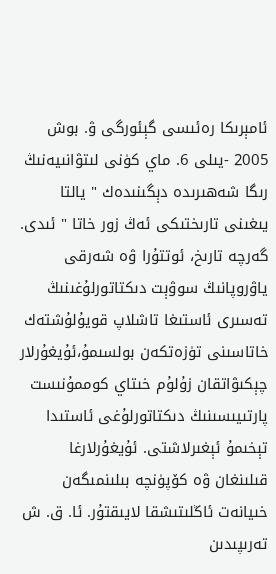ئامېرىكا رەئىسى گېئورگى ۋ. بوش 2005 -يىلى 6. ماي كۈنى لىتۋانىيەنىڭ رىگا شەھىرىدە دېگىنىدەك " يالتا يىغىنى تارىختىكى ئەڭ زور خاتا " ئىدى. گەرچە تارىخ، ئوتتۇرا ۋە شەرقى ياۋروپانىڭ سوۋېت دىكتاتورلۇغىنىڭ تەسىرى ئاستىغا تاشلاپ قويۇلۇشتەك خاتاسىنى تۈزەتكەن بولسىمۇ،ئۇيغۇرلار چېكىۋاتقان زۇلۇم خىتاي كوممۇنىست پارتىيىسىنىڭ دىكتاتورلۇغى ئاستىدا تېخىمۇ ئېغىرلاشتى. ئۇيغۇرلارغا قىلىنغان ۋە كۆپۈنچە بىلىنمىگەن خىيانەت ئاڭلىتىشقا لايىقتۇر. ئا. ق. ش تەرىپىدىن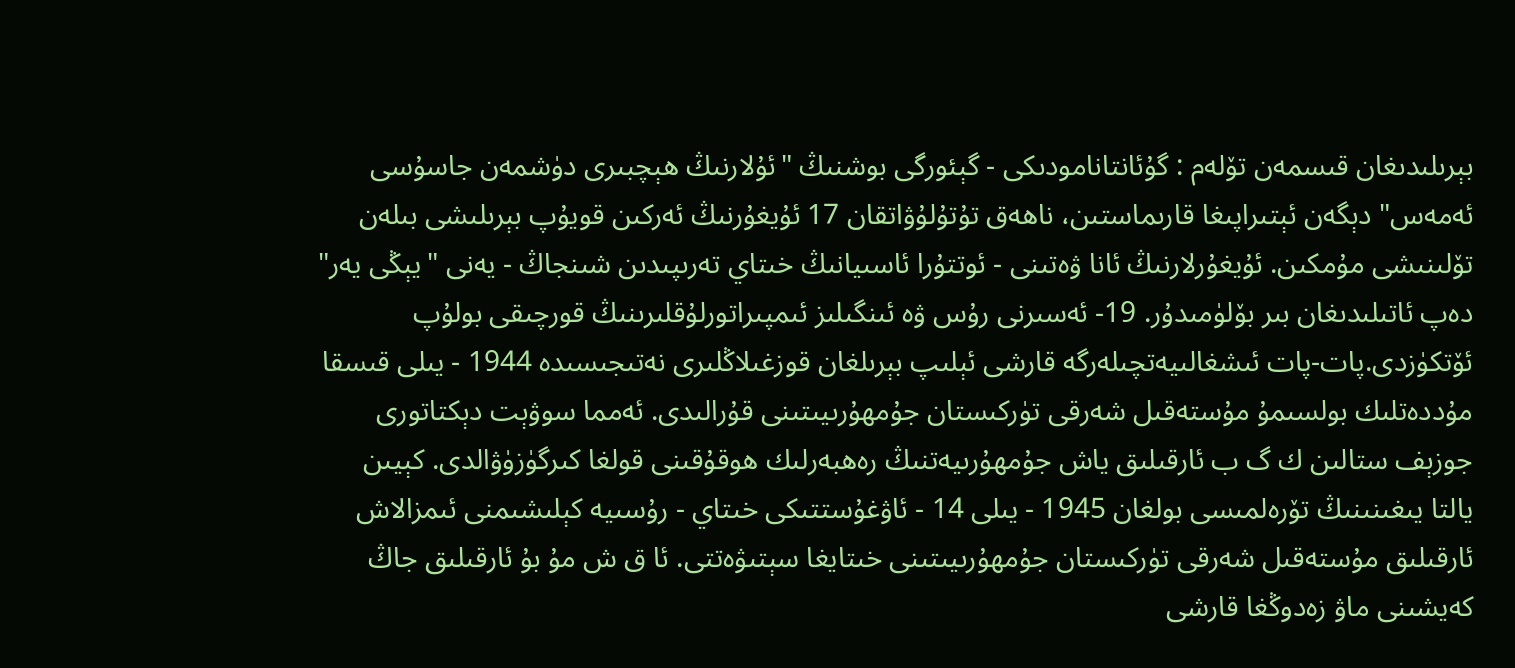بېرىلىدىغان قىسمەن تۆلەم : گۇئانتانامودىكى - گېئورگى بوشنىڭ "ئۇلارنىڭ ھېچبىرى دۈشمەن جاسۇسى ئەمەس" دېگەن ئېتىراپىغا قارىماستىن، ناھەق تۇتۇلۇۋاتقان 17 ئۇيغۇرنىڭ ئەركىن قويۇپ بېرىلىشى بىلەن تۆلىنىشى مۇمكىن. ئۇيغۇرلارنىڭ ئانا ۋەتىنى - ئوتتۇرا ئاسىيانىڭ خىتاي تەرىپىدىن شىنجاڭ - يەنى "يېڭى يەر" دەپ ئاتىلىدىغان بىر بۆلۈمىدۇر. 19- ئەسىرنى رۇس ۋە ئىنگىلىز ئىمپىراتورلۇقلىرىنىڭ قورچىقى بولۇپ ئۆتكۈزدى.پات-پات ئىشغالىيەتچىلەرگە قارشى ئېلىپ بېرىلغان قوزغىلاڭلىرى نەتىجىسىدە 1944 - يىلى قىسقا مۇددەتلىك بولسىمۇ مۇستەقىل شەرقى تۈركىستان جۇمھۇرىيىتىنى قۇرالىدى. ئەمما سوۋېت دېكتاتورى جوزېف ستالىن ك گ ب ئارقىلىق ياش جۇمھۇرىيەتنىڭ رەھبەرلىك ھوقۇقىنى قولغا كىرگۈزۈۋالدى. كېيىن يالتا يىغىنىنىڭ تۆرەلمىسى بولغان 1945 - يىلى 14 - ئاۋغۇستتىكى خىتاي - رۇسىيە كېلىشىمنى ئىمزالاش ئارقىلىق مۇستەقىل شەرقى تۈركىستان جۇمھۇرىيىتىنى خىتايغا سېتىۋەتتى. ئا ق ش مۇ بۇ ئارقىلىق جاڭ كەيشىنى ماۋ زەدوڭغا قارشى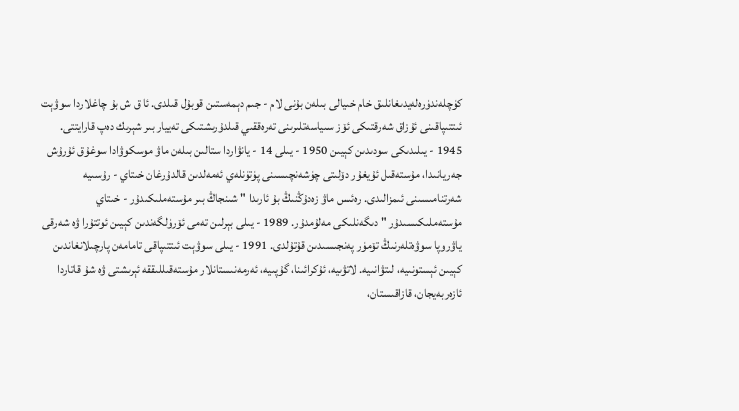كۈچلەندۈرەلەيدىغانلىق خام خىيالى بىلەن بۇنى لام - جىم دېمەستىن قوبۇل قىلدى. ئا ق ش بۇ چاغلاردا سوۋېت ئىتتىپاقىنى ئۇزاق شەرقتىكى ئۆز سىياسەتلىرىنى تەرەققىي قىلدۇرىشتىكى تەييار بىر شېرىك دەپ قارايتتى. 1945 - يىلىدىكى سودىدىن كېيىن 1950 - يىلى 14 - يانۋاردا ستالىن بىلەن ماۋ موسكوۋادا سوغۇق ئۇرۇش جەريانىدا، مۇستەقىل ئۇيغۇر دۆلىتى چۈشەنچىسىنى پۈتۈنلەي ئەمەلدىن قالدۇرغان خىتاي - رۇسىيە شەرتنامىسىنى ئىمزالىدى. رەئىس ماۋ زەدۇڭنىڭ بۇ ئارىدا " شىنجاڭ بىر مۇستەملىكىدۇر - خىتاي مۇستەملىكىسىدۇر " دىگەنلىكى مەلۇمدۇر. 1989 - يىلى بېرلىن تەمى ئۆرۈلگەندىن كېيىن ئوتتۇرا ۋە شەرقى ياۋروپا سوۋەتلەرنىڭ تۆمۈر پەنجىسىدىن قۇتۇلدى. 1991 - يىلى سوۋېت ئىتتىپاقى تامامەن پارچىلانغاندىن كېيىن ئېستونىيە، لىتۋانىيە. لاتۋىيە، ئۇكرائىنا، گۇپىيە، ئەرمەنىستانلار مۇستەقىللىققە ئېرىشتى ۋە شۇ قاتاردا ئازەربەيجان، قازاقىستان،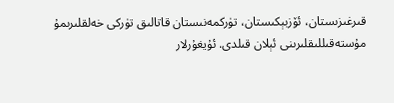قىرغىزىستان، ئۆزبېكىستان، تۈركمەنىستان قاتالىق تۈركى خەلقلىرىمۇ مۇستەقىللىقلىرىنى ئېلان قىلدى. ئۇيغۇرلار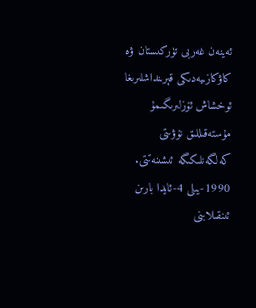ئەينەن غەربى تۈركىستان ۋە كاۋكازىيەدىكى قېرىنداشلىرىغا ئوخشاش ئۆزلىرىگىمۇ مۇستەقىللىق نۆۋىتى كەلگەنلىكىگە ئىشىنەتتى. 1990-يىلى 4-ئايدا بارىن ئىنقىلابنى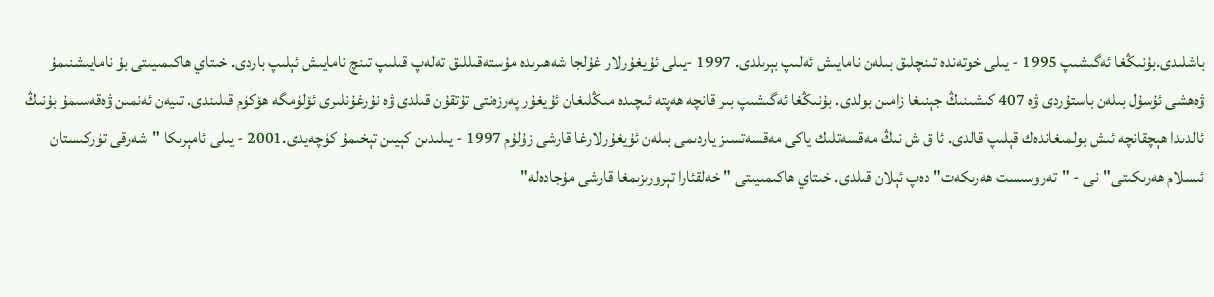باشلىدى.بۇنىڭغا ئەگىشىپ 1995 - يىلى خوتەندە تىنچلىق بىلەن نامايىش ئەلىپ بېرىلدى. 1997 -يىلى ئۇيغۇرلار غۇلجا شەھىرىدە مۇستەقىللىق تەلەپ قىلىپ تىنچ نامايىش ئېلىپ باردى. خىتاي ھاكىمىيىتى بۇ نامايىشنىمۇ ۋەھشى ئۇسۇل بىلەن باستۇردى ۋە 407 كىشىنىڭ جېنىغا زامىن بولدى. بۇنىڭغا ئەگىشىپ بىر قانچە ھەپتە ئىچىدە مىڭلىغان ئۇيغۇر پەرزەنتى تۇتقۇن قىلدى ۋە نۇرغۇنلىرى ئۆلۈمگە ھۆكۈم قىلىندى. تىيەن ئەنمىن ۋەقەسىمۇ بۇنىڭ ئالدىدا ھېچقانچە ئىش بولمىغاندەك قېلىپ قالدى. ئا ق ش نىڭ مەقسەتلىك ياكى مەقسەتسىز ياردىمى بىلەن ئۇيغۇرلارغا قارشى زۇلۇم 1997 - يىلىدىن كېيىن تېخىمۇ كۈچەيدى.2001 - يىلى ئامېرىكا "شەرقى تۈركىستان ئىسلام ھەرىكىتى"نى - "تەروسىست ھەرىكەت" دەپ ئېلان قىلدى. خىتاي ھاكىمىيىتى " خەلقئارا تېرورىزىمغا قارشى مۇجادەلە"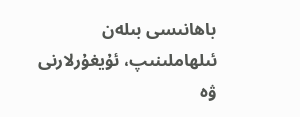باھانىسى بىلەن ئىلھاملىنىپ، ئۇيغۇرلارنى ۋە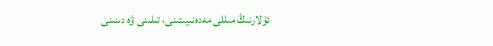ئۇلارنىڭ مىللى مەدەنىيىتىنى، تىلىنى ۋە دىنىنى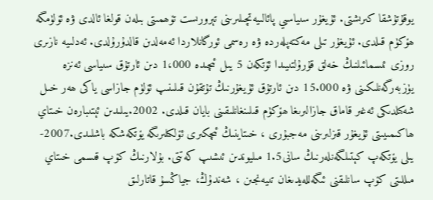يوقۇتۇشقا كىرىشتى. ئۇيغۇر سىياسىي پائالىيەتچىلىرىنى تېرورىست تۆھمىتى بىلەن قولغا ئالدى ۋە ئۆلۈمگە ھۆكۈم قىلدى. ئۇيغۇر تىلى مەكتەپلەردە ۋە رەسمى ئورگانلاردا ئەمەلدىن قالدۇرۇلدى. ئەدلىيە نازىرى روزى ئىسمائىلنىڭ خەلق قۇرۇلتىيىدا ئۆتكەن 5 يىل ئىچىدە 1،000 دىن ئارتۇق سىياسى ئەنزە يۈزبەرگەنلىكىنى ۋە 15.000 دىن ئارتۇق ئۇيغۇرنىڭ تۇتقۇن قىلىنىپ ئۆلۈم جازاسى ياكى ھەر خىل شەكىلدىكى ئەغىر قاماق جازالىرىغا ھۆكۈم قىلىنغانلىقىنى بايان قىلدى. 2002.يىلىدىن ئېتىبارەن خىتاي ھاكىمىيىتى ئۇيغۇر قىزلىرىنى مەجبۇرى ، خىتاينىڭ ئىچكىرى ئۆلكىلىرىگە يۆتكەشكە باشلىدى.2007- يىلى يۆتكەپ كېتىلگەنلەرنىڭ سانى1.5 مىليوندىن ئىشىپ كەتتى. بۇلارنىڭ كۆپ قىسمى خىتاي مىللىتى كۆپ سانلىقنى ئىگەللەيدىغان تىيەنجىن ، شەندۇڭ، جياڭسۇ قاتارلىق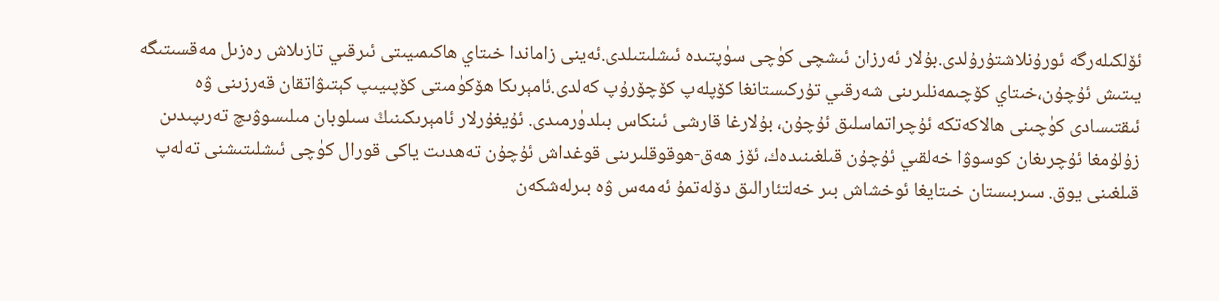ئۆلكىلەرگە ئورۇنلاشتۇرۇلدى.بۇلار ئەرزان ئىشچى كۈچى سۈپتىدە ئىشلىتىلدى.ئەينى زاماندا خىتاي ھاكىمىيىتى ئىرقىي تازىلاش رەزىل مەقسىتىگە يىتىش ئۇچۇن،خىتاي كۆچىمەنلىرىنى شەرقىي تۇركىستانغا كۆپلەپ كۆچۆرۇپ كەلدى.ئامېرىكا ھۆكۈمىتى كۆپىيىپ كېتىۋاتقان قەرزىنى ۋە ئىقتىسادى كۈچىنى ھالاكەتكە ئۇچراتماسلىق ئۇچۇن، بۇلارغا قارشى ئىنكاس بىلدۈرمىدى. ئۇيغۇرلار ئامېرىكىنىڭ سىلوبان مىلىسوۋىچ تەرىپىدىن زۇلۇمغا ئۇچرىغان كوسوۋا خەلقىي ئۇچۇن قىلغىنىدەك، ئۆز ھەق-ھوقوقلىرىنى قوغداش ئۇچۇن تەھدىت ياكى قورال كۈچى ئىشلىتىشنى تەلەپ قىلغىنى يوق. سىربىستان خىتايغا ئوخشاش بىر خەلتئارالىق دۆلەتمۇ ئەمەس ۋە بىرلەشكەن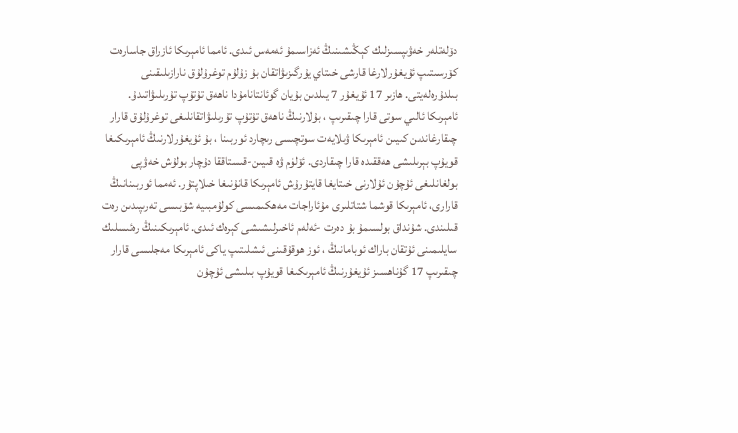دۆلەتلەر خەۋىپسىزلىك كېڭىشىنىڭ ئەزاسىمۇ ئەمەس ئىدى. ئامما ئامېرىكا ئازراق جاسارەت كۆرسىتىپ ئۇيغۇرلارغا قارشى خىتاي يۇرگىزىۋاتقان بۇ زۇلۇم توغرۇلۇق نارازىلىقىنى بىلدۇرەلەيتى. ھازىر 17 ئۇيغۇر 7 يىلدىن بۇيان گوئانتانامۇدا ناھەق تۇتۇپ تۇرىلىۋاتىدۇ. ئامېرىكا ئالىي سوتى قارا چىقىرىپ ، بۇلارنىڭ ناھەق تۇتۇپ تۇرىلىۋاتقانلىغى توغرۇلۇق قارار چىقارغاندىن كىيىن ئامېرىكا ۋىلايەت سوتچىسى رىچارد ئوربىنا ، بۇ ئۇيغۇرلارنىڭ ئامېرىكىغا قويۇپ بېرىلىشى ھەققىدە قارا چىقاردى. ئۆلۈم ۋە قىيىن-قىستاققا دۇچار بولۇش خەۋپى بولغانلىغى ئۇچۇن ئۇلارنى خىتايغا قايتۇرۇش ئامېرىكا قانۇنىغا خىلاپتۇر. ئەمما ئوربىنانىڭ قارارى، ئامېرىكا قوشما شتاتلىرى مۇئاراجات مەھكىمىسى كولۇمبىيە شۆبىسى تەرىپىدىن رەت قىلىندى. شۇنداق بولسىمۇ بۇ دەرت -ئەلەم ئاخىرلىشىشى كېرەك ئىدى. ئامېرىكىنىڭ رەئىسلىك سايلىمىنى ئۇتقان باراك ئوبامانىڭ ، ئوز ھوقۇقىنى ئىشلىتىپ ياكى ئامېرىكا مەجلىسى قارار چىقىرىپ 17 گۇناھسىز ئۇيغۇرنىڭ ئامېرىكىغا قويۇپ بىلىشى ئۇچۇن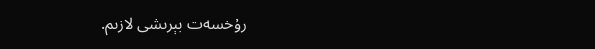رۇخسەت بېرىشى لازىم.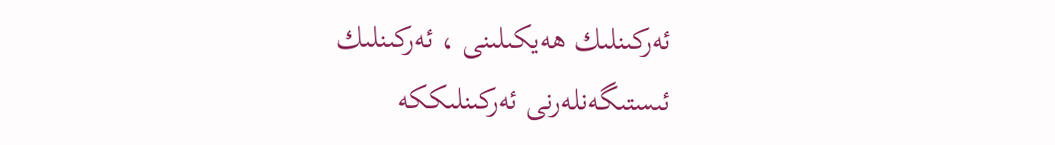ئەركىنلىك ھەيكىلىنى ، ئەركىنلىك ئىستىگەنلەرنى ئەركىنلىككە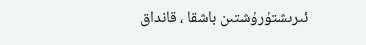ئىرىشتۇرۇشتىن باشقا ، قانداق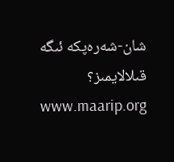شان-شەرەپكە ئىگە قىلالايمىز؟
www.maarip.org